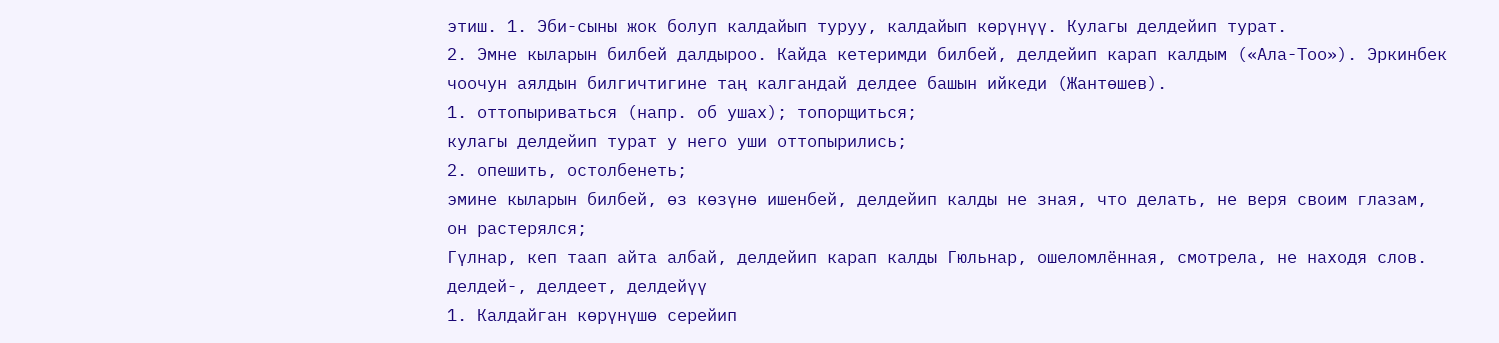этиш. 1. Эби-сыны жок болуп калдайып туруу, калдайып көрүнүү. Кулагы делдейип турат.
2. Эмне кыларын билбей далдыроо. Кайда кетеримди билбей, делдейип карап калдым («Ала-Тоо»). Эркинбек чоочун аялдын билгичтигине таң калгандай делдее башын ийкеди (Жантөшев).
1. оттопыриваться (напр. об ушах); топорщиться;
кулагы делдейип турат у него уши оттопырились;
2. опешить, остолбенеть;
эмине кыларын билбей, өз көзүнө ишенбей, делдейип калды не зная, что делать, не веря своим глазам, он растерялся;
Гүлнар, кеп таап айта албай, делдейип карап калды Гюльнар, ошеломлённая, смотрела, не находя слов.
делдей-, делдеет, делдейүү
1. Калдайган көрүнүшө серейип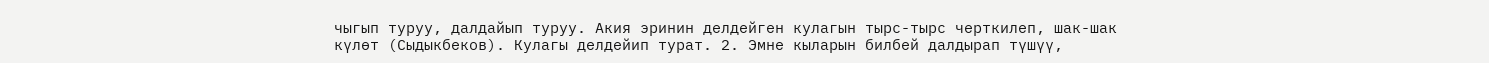чыгып туруу, далдайып туруу. Акия эринин делдейген кулагын тырс-тырс черткилеп, шак-шак күлөт (Сыдыкбеков). Кулагы делдейип турат. 2. Эмне кыларын билбей далдырап түшүү,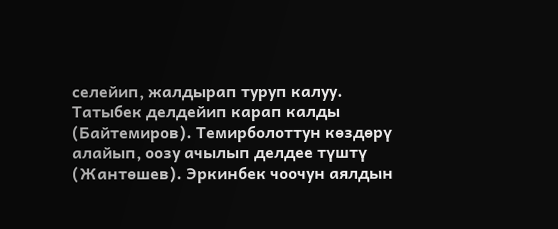селейип, жалдырап туруп калуу. Татыбек делдейип карап калды (Байтемиров). Темирболоттун көздөрү алайып, оозу ачылып делдее түштү (Жантөшев). Эркинбек чоочун аялдын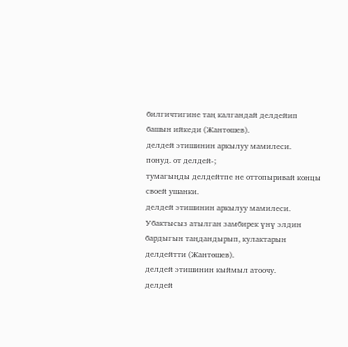билгичтигине таң калгандай делдейип башын ийкеди (Жантөшев).
делдей этишинин аркылуу мамилеси.
понуд. от делдей-;
тумагыңды делдейтпе не оттопыривай концы своей ушанки.
делдей этишинин аркылуу мамилеси. Убактысыз атылган замбирек үнү элдин бардыгын таңдандырып, кулактарын делдейтти (Жантөшев).
делдей этишинин кыймыл атоочу.
делдей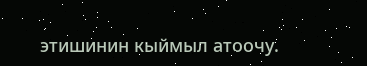этишинин кыймыл атоочу.